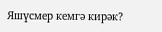Яшүсмер кемгә кирәк?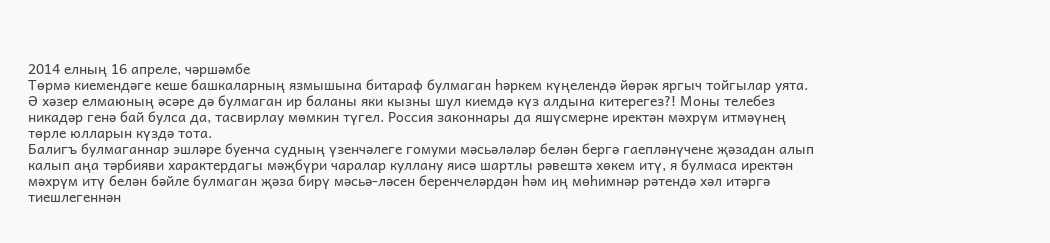2014 елның 16 апреле, чәршәмбе
Төрмә киемендәге кеше башкаларның язмышына битараф булмаган һәркем күңелендә йөрәк яргыч тойгылар уята. Ә хәзер елмаюның әсәре дә булмаган ир баланы яки кызны шул киемдә күз алдына китерегез?! Моны телебез никадәр генә бай булса да, тасвирлау мөмкин түгел. Россия законнары да яшүсмерне иректән мәхрүм итмәүнең төрле юлларын күздә тота.
Балигъ булмаганнар эшләре буенча судның үзенчәлеге гомуми мәсьәләләр белән бергә гаепләнүчене җәзадан алып калып аңа тәрбияви характердагы мәҗбүри чаралар куллану яисә шартлы рәвештә хөкем итү, я булмаса иректән мәхрүм итү белән бәйле булмаган җәза бирү мәсьә-ләсен беренчеләрдән һәм иң мөһимнәр рәтендә хәл итәргә тиешлегеннән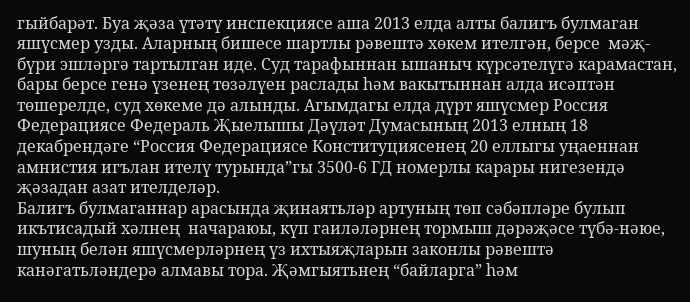гыйбарәт. Буа җәза үтәтү инспекциясе аша 2013 елда алты балигъ булмаган яшүсмер узды. Аларның бишесе шартлы рәвештә хөкем ителгән, берсе  мәҗ-бүри эшләргә тартылган иде. Суд тарафыннан ышаныч күрсәтелүгә карамастан, бары берсе генә үзенең төзәлүен раслады һәм вакытыннан алда исәптән төшерелде, суд хөкеме дә алынды. Агымдагы елда дүрт яшүсмер Россия Федерациясе Федераль Җыелышы Дәүләт Думасының 2013 елның 18 декабрендәге “Россия Федерациясе Конституциясенең 20 еллыгы уңаеннан амнистия игълан ителү турында”гы 3500-6 ГД номерлы карары нигезендә җәзадан азат ителделәр.
Балигъ булмаганнар арасында җинаятьләр артуның төп сәбәпләре булып икътисадый хәлнең  начараюы, күп гаиләләрнең тормыш дәрәҗәсе түбә-нәюе, шуның белән яшүсмерләрнең үз ихтыяҗларын законлы рәвештә канәгатьләндерә алмавы тора. Җәмгыятьнең “байларга” һәм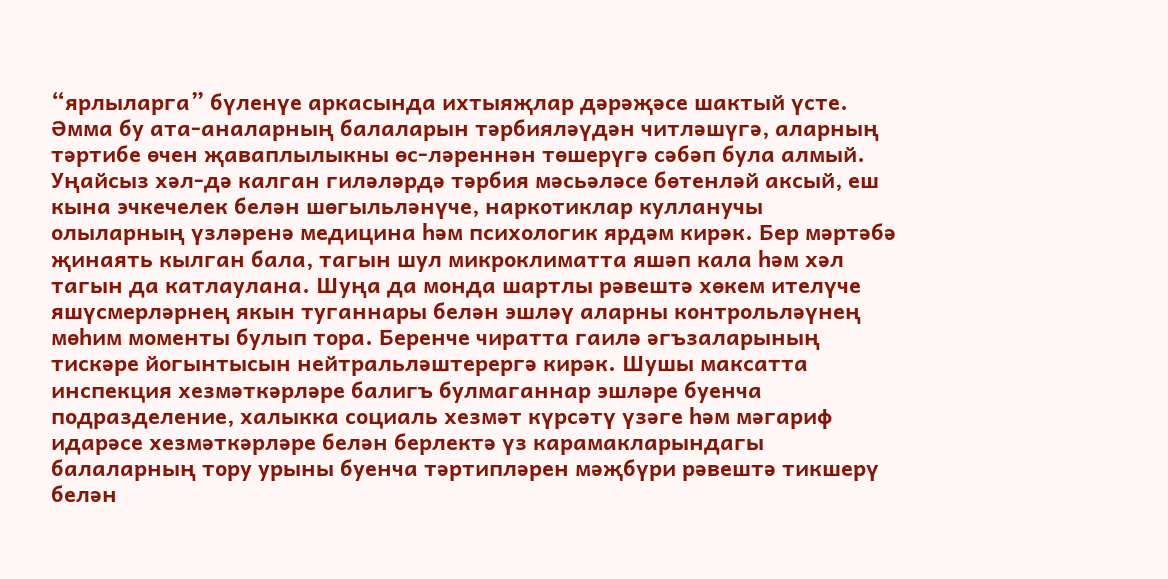“ярлыларга” бүленүе аркасында ихтыяҗлар дәрәҗәсе шактый үсте. Әмма бу ата-аналарның балаларын тәрбияләүдән читләшүгә, аларның тәртибе өчен җаваплылыкны өс-ләреннән төшерүгә сәбәп була алмый. Уңайсыз хәл-дә калган гиләләрдә тәрбия мәсьәләсе бөтенләй аксый, еш кына эчкечелек белән шөгыльләнүче, наркотиклар кулланучы олыларның үзләренә медицина һәм психологик ярдәм кирәк. Бер мәртәбә җинаять кылган бала, тагын шул микроклиматта яшәп кала һәм хәл тагын да катлаулана. Шуңа да монда шартлы рәвештә хөкем ителүче яшүсмерләрнең якын туганнары белән эшләү аларны контрольләүнең мөһим моменты булып тора. Беренче чиратта гаилә әгъзаларының тискәре йогынтысын нейтральләштерергә кирәк. Шушы максатта инспекция хезмәткәрләре балигъ булмаганнар эшләре буенча подразделение, халыкка социаль хезмәт күрсәтү үзәге һәм мәгариф идарәсе хезмәткәрләре белән берлектә үз карамакларындагы балаларның тору урыны буенча тәртипләрен мәҗбүри рәвештә тикшерү белән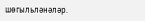шөгыльләнәләр.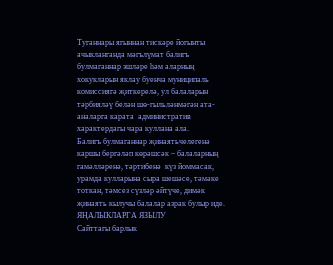Туганнары ягыннан тискәре йогынты ачыкланганда мәгълүмат балигъ булмаганнар эшләре һәм аларның хокукларын яклау буенча муниципаль комиссиягә җиткерелә, ул балаларын тәрбияләү белән шө-гыльләнмәгән ата-аналарга карата  административ характердагы чара куллана ала.
Балигъ булмаганнар җинаятьчелегенә каршы бергәләп көрәшсәк – балаларның гамәлләренә, тәртибенә  күз йоммасак, урамда кулларына сыра шешәсе, тәмәке тоткан, тәмсез сүзләр әйтүче, димәк җинаять кылучы балалар азрак булыр иде.
ЯҢАЛЫКЛАРГА ЯЗЫЛУ
Сайттагы барлык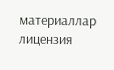материаллар лицензия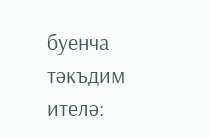буенча тәкъдим ителә: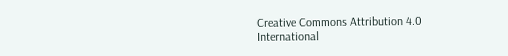Creative Commons Attribution 4.0 International